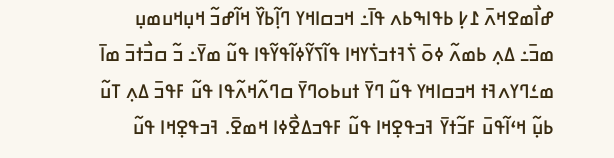ߝߊ߯ߘߐߞߍ߫ ߁߇߲ ߕߟߊߒߕߍ ߟߊ߫߸ ߞߏߛߊߞߌ ߣߊ߲߬ߕߌ߰ ߞߊ߬ߝߏ߬ ߞߎ߲ߞߎߘߎ߲ ߘߏ߫߸ ߡߍ߲ ߕߘߍ߬ ߦߋ߫ ߖ߭ߔߙߏߖ߭ߌߞߊ ߟߊ߬ߖߌ߬ߦߊ߬ߟߌ߬ߟߊ ߟߎ߬ ߘߌ߫߸ ߏ߬ ߛߏ߯ߙߏ߫ ߘߊ߫ ߘߑߣߌߍߔߙ ߞߏߛߊߞߌ ߟߎ߬ ߣߌ߫ ߙߎߕߋߣߌ߫ ߛߣߍ߬ߞߍ߬ߟߊ ߟߎ߬ ߓߟߏ߫ ߡߍ߲ ߠߎ߬ ߕߎ߲߬ ߞߵߊ߬ߟߎ߫ ߓߏ߬ߙߌ߫ ߔߏߟߐ߲ߞߊ ߟߎ߬ ߓߟߏߡߐ߯ߦߊ ߞߘߐ߫. ߔߏߟߐ߲ߞߊ ߟߎ߬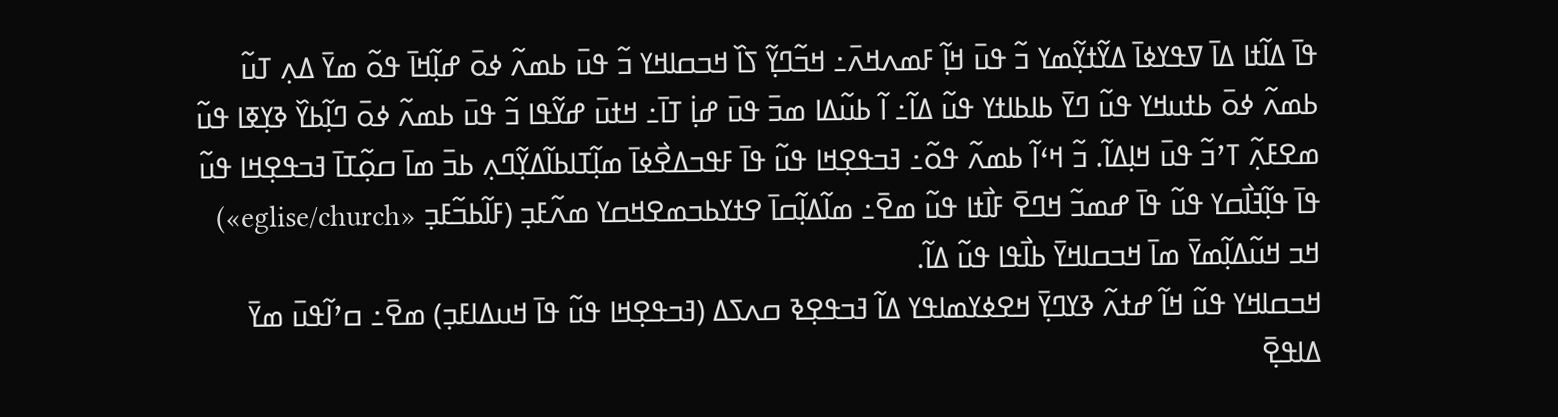ߟߊ߫ ߡߊ߬ߙߊ ߡߊ߫ ߜߟߌߦߊ߫ ߡߌ߬ߙߌ߲߬ߘߌ ߏ߬ ߟߎ߫ ߞߊ߲߬ ߓߘߍߞߍ߫߸ ߞߏ߬ߣߌ߲߬ ߖߊ߰ ߞߏߛߊߞߌ ߏ߬ ߟߎ߫ ߕߘߍ߬ ߦߋ߫ ߝߊ߲߬ߞߊ߫ ߟߋ߬ ߘߌ߫ ߡߍ߲ ߠߎ߬ ߕߘߍ߬ ߦߋ߫ ߕߙߎߞߌ ߟߎ߬ ߣߌ߫ ߕߊߕߊߙߌ ߟߎ߬ ߡߊ߬߸ ߊ߬ ߕߎ߬ߡߊ ߘߏ߫ ߟߎ߫ ߝߊ߲߭ ߠߊ߫߸ ߞߙߎ߫ ߝߌ߬ߟߊ ߏ߬ ߟߎ߫ ߕߘߍ߬ ߦߋ߫ ߣߊ߲߬ߕߌ߰ ߢߌ߲ߧߊ ߟߎ߬ ߘߐߓߍ߲߬ ߠߴߏ߬ ߟߎ߫ ߞߊ߲ߡߊ߬. ߏ߬ ߞߵߊ߬ ߕߘߍ߬ ߟߋ߬߸ ߔߏߟߐ߲ߞߊ ߟߎ߬ ߟߊ߫ ߓߟߏߡߐ߯ߦߊ߫ ߘߊ߲߬ߠߊߕߊ߬ߡߌ߲߬ߣߍ߲ ߕߏ߫ ߘߊ߫ ߛߋ߲߬ߠߊ߫ ߔߏߟߐ߲ߞߊ ߟߎ߬ ߟߊ߫ ߟߊ߲߬ߔߊ߯ߛߌ ߟߎ߬ ߟߊ߫ ߝߘߏ߬ ߞߣߐ߫ ߓߊ߯ߙߊ ߟߎ߬ ߘߐ߫߸ ߘߊ߬ߡߊ߲߬ߛߊ߫ ߐߙߌߕߏߘߐߞߛߌ ߘߍ߬ߓߏ߲ (ߓߊ߬ߕߏ߬ߓߏ߲ «eglise/church») ߞߏ ߞߎ߬ߡߊ߲߬ߘߌ߫ ߘߊ߫ ߞߏߛߊߞߌ߫ ߕߊ߯ߟߊ ߟߎ߬ ߡߊ߬.
ߞߏߛߊߞߌ ߟߎ߬ ߞߊ߬ ߝߙߍ߬ ߢߌߣߌ߲߫ ߞߐߦߌߘߊߟߌ ߡߊ߬ ߔߏߟߐ߲ߢ ߛߍߖߡ (ߔߏߟߐ߲ߞߊ ߟߎ߬ ߟߊ߫ ߞߎߡߊߓߏ߲) ߘߐ߫߸ ߛߴߊ߬ߟߎ߫ ߘߌ߫ ߡߊߟߐ߲߫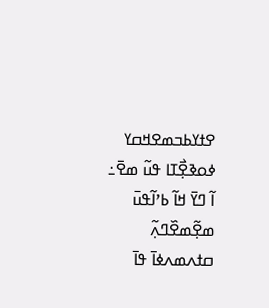ߐߙߌߕߏߘߐߞߛߌ ߦߋߢߐ߲߯ߠߊ ߟߎ߬ ߘߐ߫߸ ߊ߬ ߣߌ߫ ߞߊ߬ ߕߴߊ߬ߟߎ߫ ߘߐ߲߬ߘߐ߰ߣߍ߲߬ ߛߙߍߘߍߦߊ߫ ߟߊ߫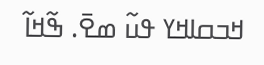ߞߏߛߊߞߌ ߟߎ߬ ߘߐ߫. ߒ߬ߞߊ߬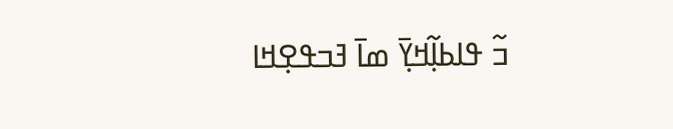ߏ߬ ߟߊߕߊ߲߬ߞߌ߲߫ ߘߊ߫ ߔߏߟߐ߲ߞߊ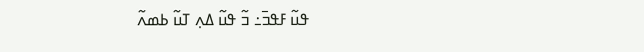ߟߎ߬ ߓߟߏ߫߸ ߏ߬ ߟߎ߬ ߡߍ߲ ߠߎ߬ ߕߘߍ߬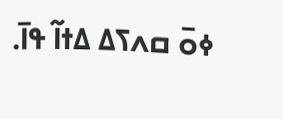ߦߋ߫ ߛߍߖߡ ߡߙߊ߬ ߟߊ߫.